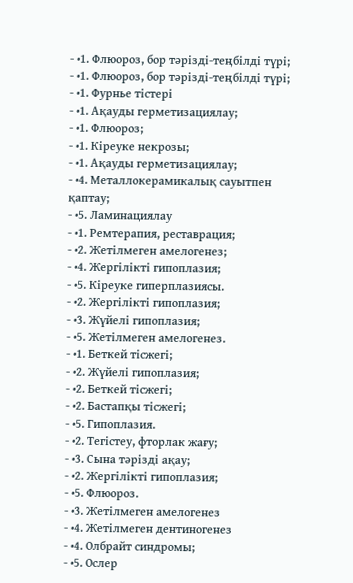- •1. Флюороз, бор тәрізді-теңбілді түрі;
- •1. Флюороз, бор тәрізді-теңбілді түрі;
- •1. Фурнье тістері
- •1. Ақауды герметизациялау;
- •1. Флюороз;
- •1. Кіреуке некрозы;
- •1. Ақауды герметизациялау;
- •4. Металлокерамикалық сауытпен қаптау;
- •5. Ламинациялау
- •1. Ремтерапия, реставрация;
- •2. Жетілмеген амелогенез;
- •4. Жергілікті гипоплазия;
- •5. Кіреуке гиперплазиясы.
- •2. Жергілікті гипоплазия;
- •3. Жүйелі гипоплазия;
- •5. Жетілмеген амелогенез.
- •1. Беткей тісжегі;
- •2. Жүйелі гипоплазия;
- •2. Беткей тісжегі;
- •2. Бастапқы тісжегі;
- •5. Гипоплазия.
- •2. Тегістеу, фторлак жағу;
- •3. Сына тәрізді ақау;
- •2. Жергілікті гипоплазия;
- •5. Флюороз.
- •3. Жетілмеген амелогенез
- •4. Жетілмеген дентиногенез
- •4. Олбрайт синдромы;
- •5. Ослер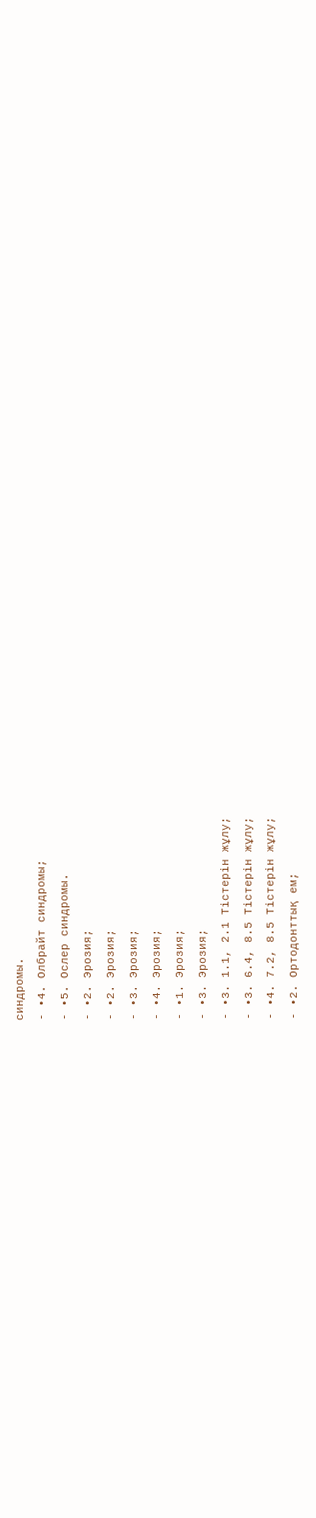синдромы.
- •4. Олбрайт синдромы;
- •5. Ослер синдромы.
- •2. Эрозия;
- •2. Эрозия;
- •3. Эрозия;
- •4. Эрозия;
- •1. Эрозия;
- •3. Эрозия;
- •3. 1.1, 2.1 Тістерін жұлу;
- •3. 6.4, 8.5 Тістерін жұлу;
- •4. 7.2, 8.5 Тістерін жұлу;
- •2. Ортодонттық ем;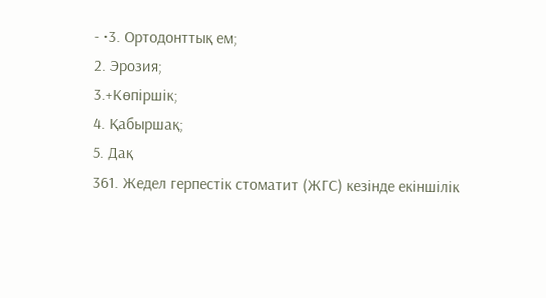- •3. Ортодонттық ем;
2. Эрозия;
3.+Көпіршік;
4. Қабыршақ;
5. Дақ
361. Жедел герпестік стоматит (ЖГС) кезінде екіншілік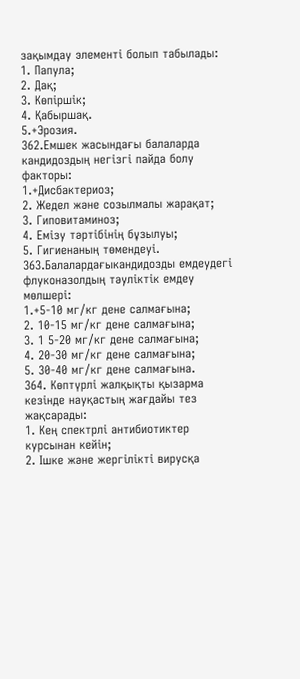зақымдау элементі болып табылады:
1. Папула;
2. Дақ;
3. Көпіршік;
4. Қабыршақ.
5.+Эрозия.
362.Емшек жасындағы балаларда кандидоздың негізгі пайда болу факторы:
1.+Дисбактериоз;
2. Жедел және созылмалы жарақат;
3. Гиповитаминоз;
4. Емізу тәртібінің бұзылуы;
5. Гигиенаның төмендеуі.
363.Балалардағыкандидозды емдеудегі флуконазолдың тәуліктік емдеу мөлшері:
1.+5-10 мг/кг дене салмағына;
2. 10-15 мг/кг дене салмағына;
3. 1 5-20 мг/кг дене салмағына;
4. 20-30 мг/кг дене салмағына;
5. 30-40 мг/кг дене салмағына.
364. Көптүрлі жалқықты қызарма кезінде науқастың жағдайы тез жақсарады:
1. Кең спектрлі антибиотиктер курсынан кейін;
2. Ішке және жергілікті вирусқа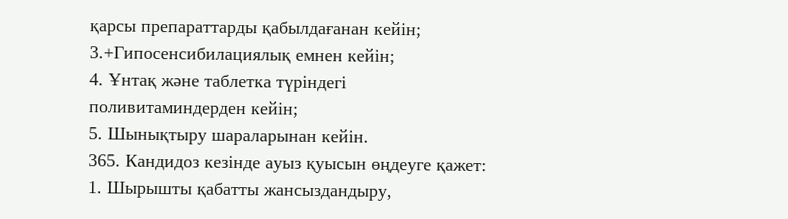қарсы препараттарды қабылдағанан кейін;
3.+Гипосенсибилациялық емнен кейін;
4. Ұнтақ және таблетка түріндегі поливитаминдерден кейін;
5. Шынықтыру шараларынан кейін.
365. Кандидоз кезінде ауыз қуысын өңдеуге қажет:
1. Шырышты қабатты жансыздандыру,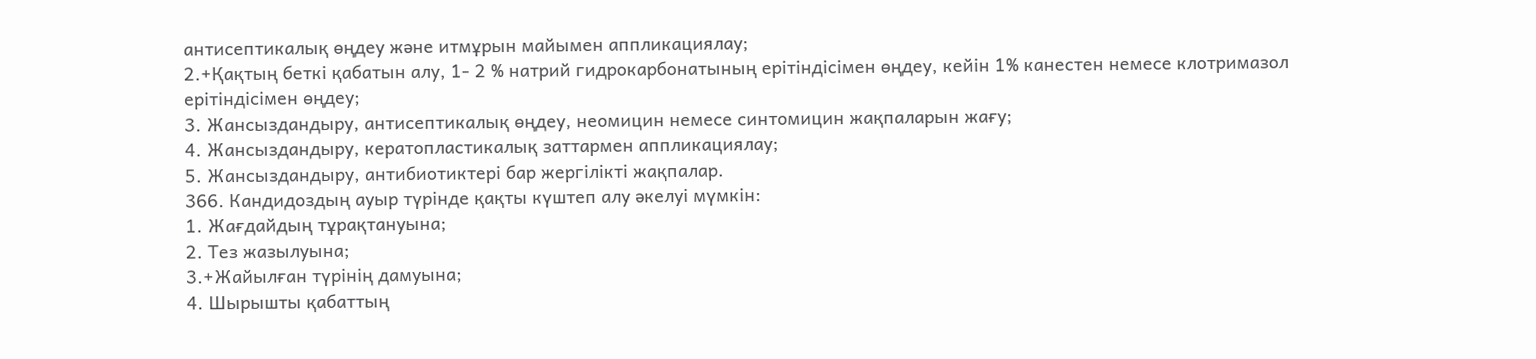антисептикалық өңдеу және итмұрын майымен аппликациялау;
2.+Қақтың беткі қабатын алу, 1- 2 % натрий гидрокарбонатының ерітіндісімен өңдеу, кейін 1% канестен немесе клотримазол ерітіндісімен өңдеу;
3. Жансыздандыру, антисептикалық өңдеу, неомицин немесе синтомицин жақпаларын жағу;
4. Жансыздандыру, кератопластикалық заттармен аппликациялау;
5. Жансыздандыру, антибиотиктері бар жергілікті жақпалар.
366. Кандидоздың ауыр түрінде қақты күштеп алу әкелуі мүмкін:
1. Жағдайдың тұрақтануына;
2. Тез жазылуына;
3.+Жайылған түрінің дамуына;
4. Шырышты қабаттың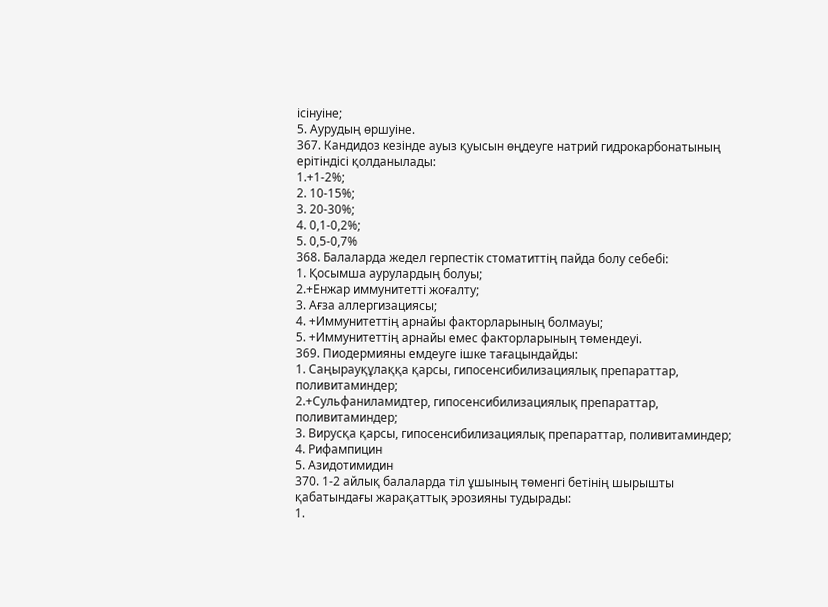ісінуіне;
5. Аурудың өршуіне.
367. Кандидоз кезінде ауыз қуысын өңдеуге натрий гидрокарбонатының ерітіндісі қолданылады:
1.+1-2%;
2. 10-15%;
3. 20-30%;
4. 0,1-0,2%;
5. 0,5-0,7%
368. Балаларда жедел герпестік стоматиттің пайда болу себебі:
1. Қосымша аурулардың болуы;
2.+Енжар иммунитетті жоғалту;
3. Ағза аллергизациясы;
4. +Иммунитеттің арнайы факторларының болмауы;
5. +Иммунитеттің арнайы емес факторларының төмендеуі.
369. Пиодермияны емдеуге ішке тағацындайды:
1. Саңырауқұлаққа қарсы, гипосенсибилизациялық препараттар, поливитаминдер;
2.+Сульфаниламидтер, гипосенсибилизациялық препараттар, поливитаминдер;
3. Вирусқа қарсы, гипосенсибилизациялық препараттар, поливитаминдер;
4. Рифампицин
5. Азидотимидин
370. 1-2 айлық балаларда тіл ұшының төменгі бетінің шырышты қабатындағы жарақаттық эрозияны тудырады:
1.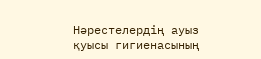Нәрестелердің ауыз қуысы гигиенасының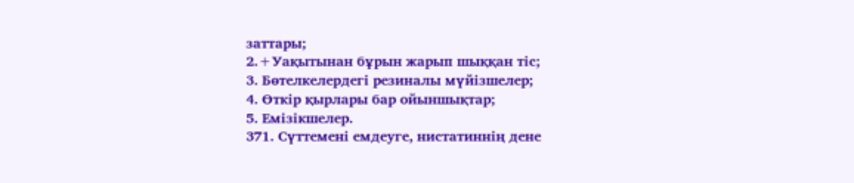заттары;
2.+Уақытынан бұрын жарып шыққан тіс;
3. Бөтелкелердегі резиналы мүйізшелер;
4. Өткір қырлары бар ойыншықтар;
5. Емізікшелер.
371. Сүттемені емдеуге, нистатиннің дене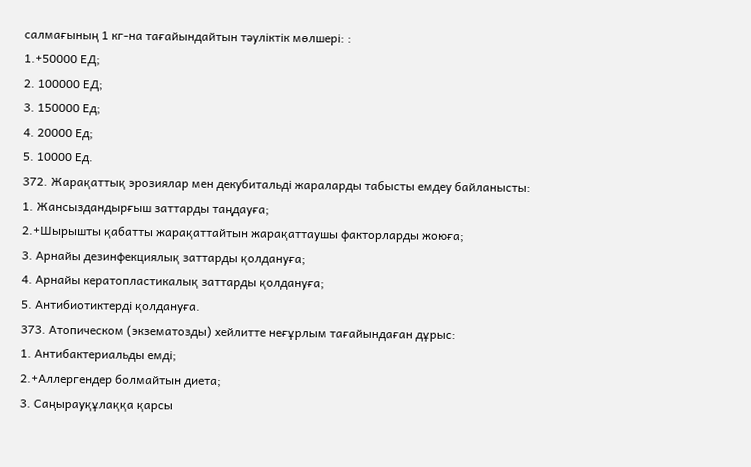салмағының 1 кг-на тағайындайтын тәуліктік мөлшері: :
1.+50000 ЕД;
2. 100000 ЕД;
3. 150000 Ед;
4. 20000 Ед;
5. 10000 Ед.
372. Жарақаттық эрозиялар мен декубитальді жараларды табысты емдеу байланысты:
1. Жансыздандырғыш заттарды таңдауға;
2.+Шырышты қабатты жарақаттайтын жарақаттаушы факторларды жоюға;
3. Арнайы дезинфекциялық заттарды қолдануға;
4. Арнайы кератопластикалық заттарды қолдануға;
5. Антибиотиктерді қолдануға.
373. Атопическом (экзематозды) хейлитте неғұрлым тағайындаған дұрыс:
1. Антибактериальды емді;
2.+Аллергендер болмайтын диета;
3. Саңырауқұлаққа қарсы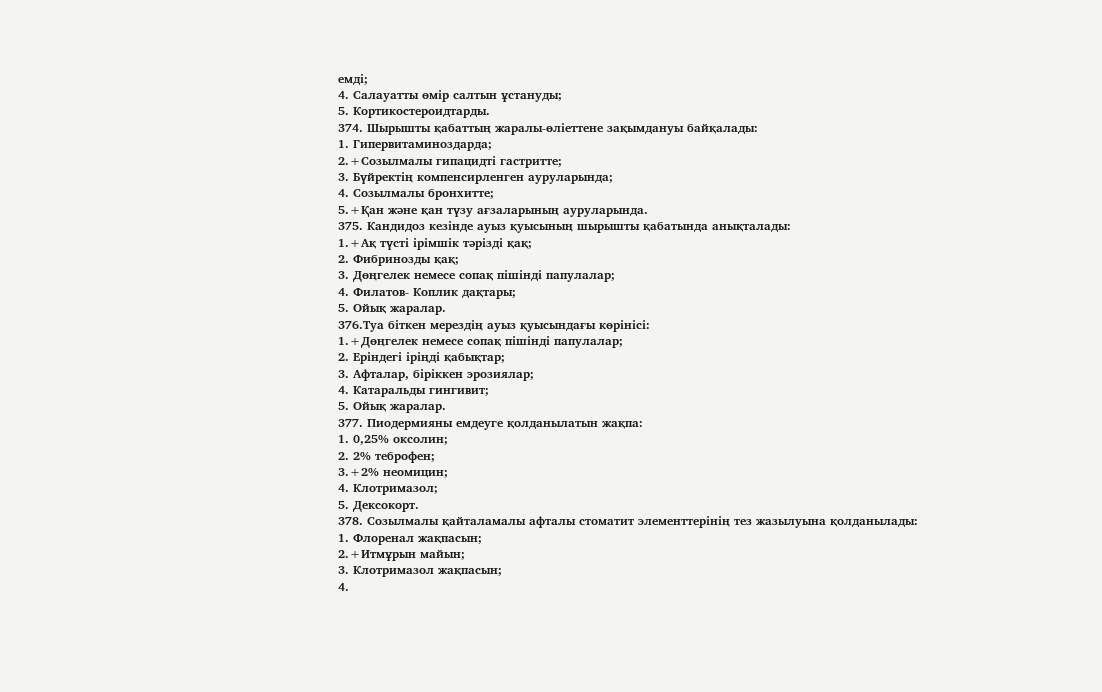емді;
4. Салауатты өмір салтын ұстануды;
5. Кортикостероидтарды.
374. Шырышты қабаттың жаралы-өліеттене зақымдануы байқалады:
1. Гипервитаминоздарда;
2.+Созылмалы гипацидті гастритте;
3. Бүйректің компенсирленген ауруларында;
4. Созылмалы бронхитте;
5.+Қан және қан түзу ағзаларының ауруларында.
375. Кандидоз кезінде ауыз қуысының шырышты қабатында анықталады:
1.+Ақ түсті ірімшік тәрізді қақ;
2. Фибринозды қақ;
3. Дөңгелек немесе сопақ пішінді папулалар;
4. Филатов- Коплик дақтары;
5. Ойық жаралар.
376.Туа біткен мерездің ауыз қуысындағы көрінісі:
1.+Дөңгелек немесе сопақ пішінді папулалар;
2. Еріндегі іріңді қабықтар;
3. Афталар, біріккен эрозиялар;
4. Катаральды гингивит;
5. Ойық жаралар.
377. Пиодермияны емдеуге қолданылатын жақпа:
1. 0,25% оксолин;
2. 2% теброфен;
3.+2% неомицин;
4. Клотримазол;
5. Дексокорт.
378. Созылмалы қайталамалы афталы стоматит элементтерінің тез жазылуына қолданылады:
1. Флоренал жақпасын;
2.+Итмұрын майын;
3. Клотримазол жақпасын;
4.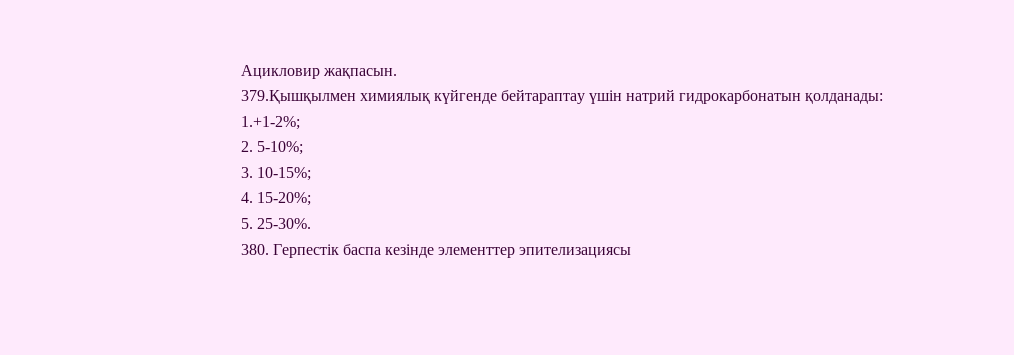Ацикловир жақпасын.
379.Қышқылмен химиялық күйгенде бейтараптау үшін натрий гидрокарбонатын қолданады:
1.+1-2%;
2. 5-10%;
3. 10-15%;
4. 15-20%;
5. 25-30%.
380. Герпестік баспа кезінде элементтер эпителизациясы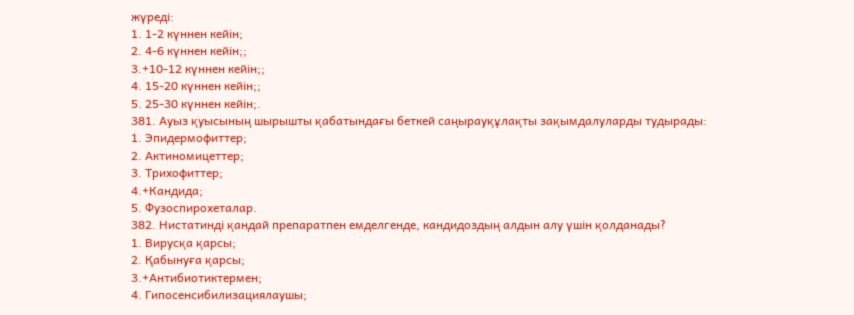жүреді:
1. 1-2 күннен кейін;
2. 4-6 күннен кейін;;
3.+10-12 күннен кейін;;
4. 15-20 күннен кейін;;
5. 25-30 күннен кейін;.
381. Ауыз қуысының шырышты қабатындағы беткей саңырауқұлақты зақымдалуларды тудырады:
1. Эпидермофиттер;
2. Актиномицеттер;
3. Трихофиттер;
4.+Кандида;
5. Фузоспирохеталар.
382. Нистатинді қандай препаратпен емделгенде, кандидоздың алдын алу үшін қолданады?
1. Вирусқа қарсы;
2. Қабынуға қарсы;
3.+Антибиотиктермен;
4. Гипосенсибилизациялаушы;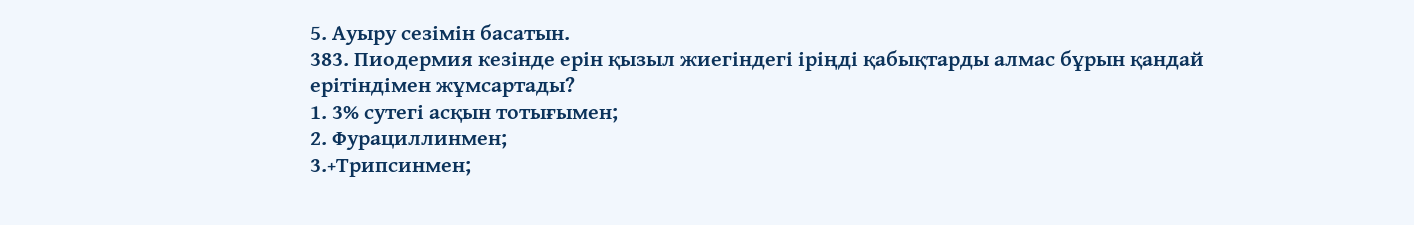5. Ауыру сезімін басатын.
383. Пиодермия кезінде ерін қызыл жиегіндегі іріңді қабықтарды алмас бұрын қандай ерітіндімен жұмсартады?
1. 3% сутегі асқын тотығымен;
2. Фурациллинмен;
3.+Трипсинмен;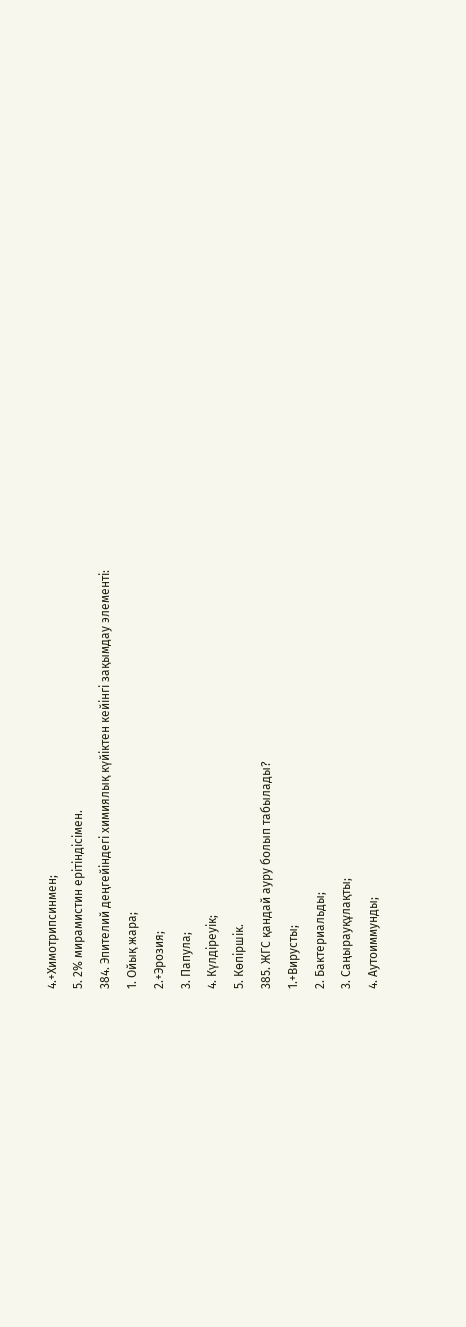4.+Химотрипсинмен;
5. 2% мирамистин ерітіндісімен.
384. Эпителий деңгейіндегі химиялық күйіктен кейінгі зақымдау элементі:
1. Ойық жара;
2.+Эрозия;
3. Папула;
4. Күлдіреуік;
5. Көпіршік.
385. ЖГС қандай ауру болып табылады?
1.+Вирусты;
2. Бактериальды;
3. Саңырауқұлақты;
4. Аутоиммунды;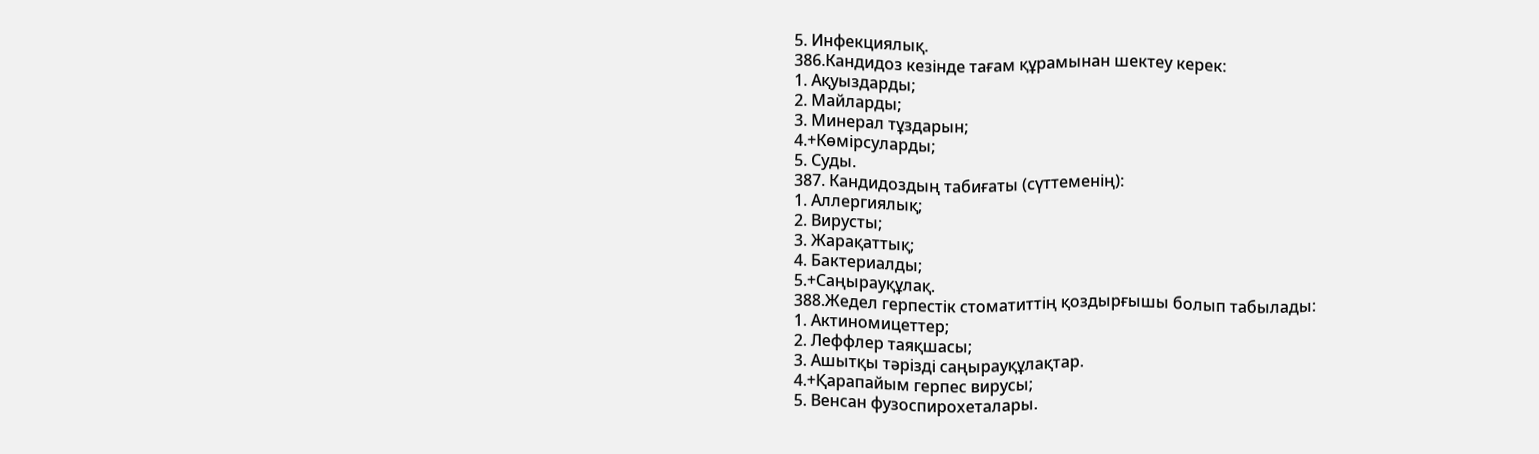5. Инфекциялық.
386.Кандидоз кезінде тағам құрамынан шектеу керек:
1. Ақуыздарды;
2. Майларды;
3. Минерал тұздарын;
4.+Көмірсуларды;
5. Суды.
387. Кандидоздың табиғаты (сүттеменің):
1. Аллергиялық;
2. Вирусты;
3. Жарақаттық;
4. Бактериалды;
5.+Саңырауқұлақ.
388.Жедел герпестік стоматиттің қоздырғышы болып табылады:
1. Актиномицеттер;
2. Леффлер таяқшасы;
3. Ашытқы тәрізді саңырауқұлақтар.
4.+Қарапайым герпес вирусы;
5. Венсан фузоспирохеталары.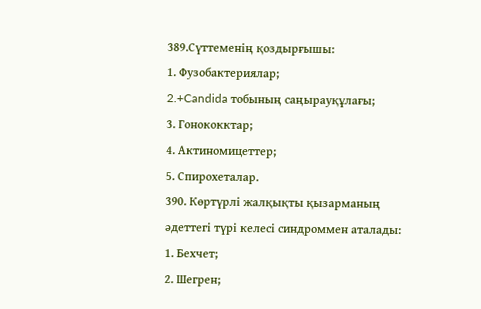389.Сүттеменің қоздырғышы:
1. Фузобактериялар;
2.+Candida тобының саңырауқұлағы;
3. Гонококктар;
4. Актиномицеттер;
5. Спирохеталар.
390. Көртүрлі жалқықты қызарманың әдеттегі түрі келесі синдроммен аталады:
1. Бехчет;
2. Шегрен;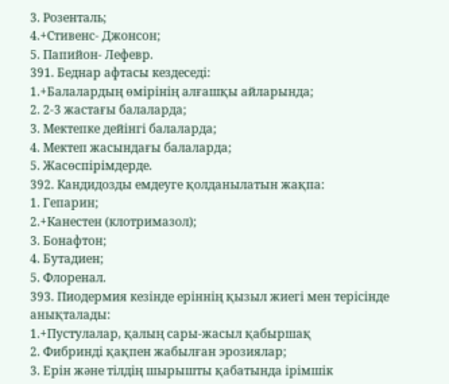3. Розенталь;
4.+Стивенс- Джонсон;
5. Папийон- Лефевр.
391. Беднар афтасы кездеседі:
1.+Балалардың өмірінің алғашқы айларында;
2. 2-3 жастағы балаларда;
3. Мектепке дейінгі балаларда;
4. Мектеп жасындағы балаларда;
5. Жасөспірімдерде.
392. Кандидозды емдеуге қолданылатын жақпа:
1. Гепарин;
2.+Канестен (клотримазол);
3. Бонафтон;
4. Бутадиен;
5. Флоренал.
393. Пиодермия кезінде еріннің қызыл жиегі мен терісінде анықталады:
1.+Пустулалар, қалың сары-жасыл қабыршақ
2. Фибринді қақпен жабылған эрозиялар;
3. Ерін және тілдің шырышты қабатында ірімшік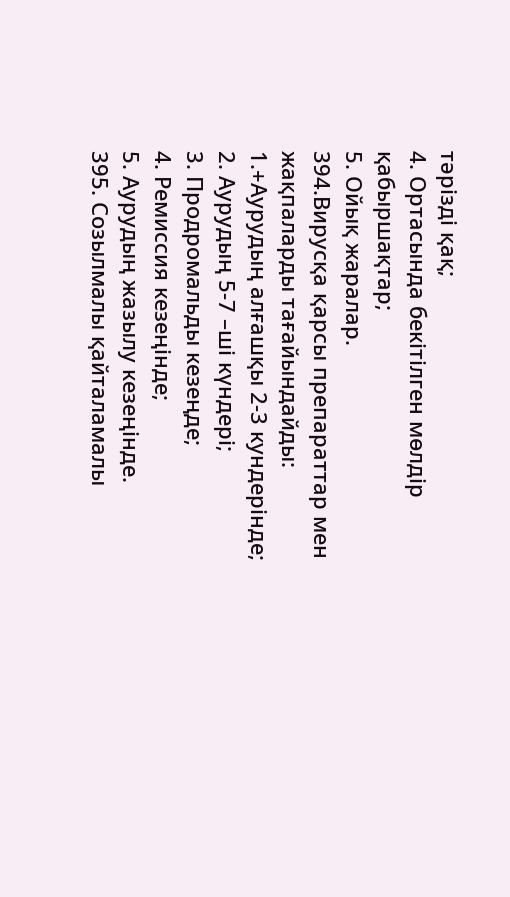тәрізді қақ;
4. Ортасында бекітілген мөлдір қабыршақтар;
5. Ойық жаралар.
394.Вирусқа қарсы препараттар мен жақпаларды тағайындайды:
1.+Аурудың алғашқы 2-3 кундерінде;
2. Аурудың 5-7 –ші күндері;
3. Продромальды кезеңде;
4. Ремиссия кезеңінде;
5. Аурудың жазылу кезеңінде.
395. Созылмалы қайталамалы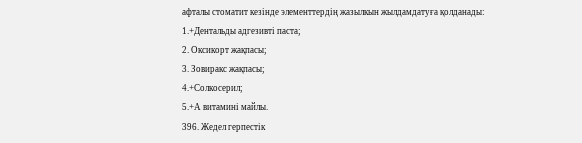афталы стоматит кезінде элементтердің жазылкын жылдамдатуға қолданады:
1.+Дентальды адгезивті паста;
2. Оксикорт жақпасы;
3. Зовиракс жақпасы;
4.+Солкосерил;
5.+А витамині майлы.
396. Жедел герпестік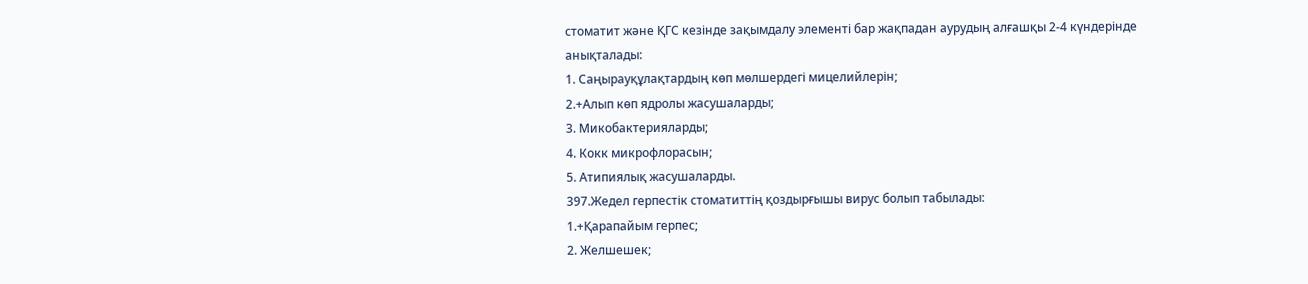стоматит және ҚГС кезінде зақымдалу элементі бар жақпадан аурудың алғашқы 2-4 күндерінде анықталады:
1. Саңырауқұлақтардың көп мөлшердегі мицелийлерін;
2.+Алып көп ядролы жасушаларды;
3. Микобактерияларды;
4. Кокк микрофлорасын;
5. Атипиялық жасушаларды.
397.Жедел герпестік стоматиттің қоздырғышы вирус болып табылады:
1.+Қарапайым герпес;
2. Желшешек;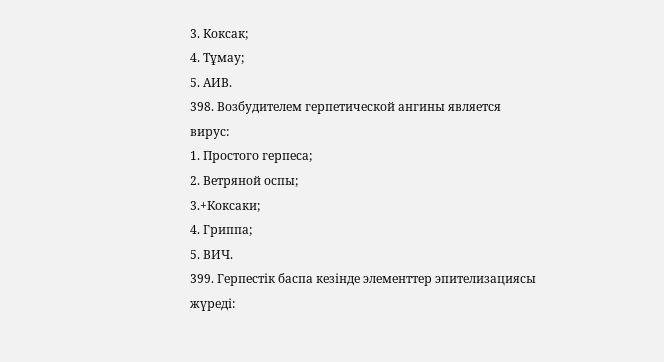3. Коксак;
4. Тұмау;
5. АИВ.
398. Возбудителем герпетической ангины является вирус:
1. Простого герпеса;
2. Ветряной оспы;
3.+Коксаки;
4. Гриппа;
5. ВИЧ.
399. Герпестік баспа кезінде элементтер эпителизациясы жүреді: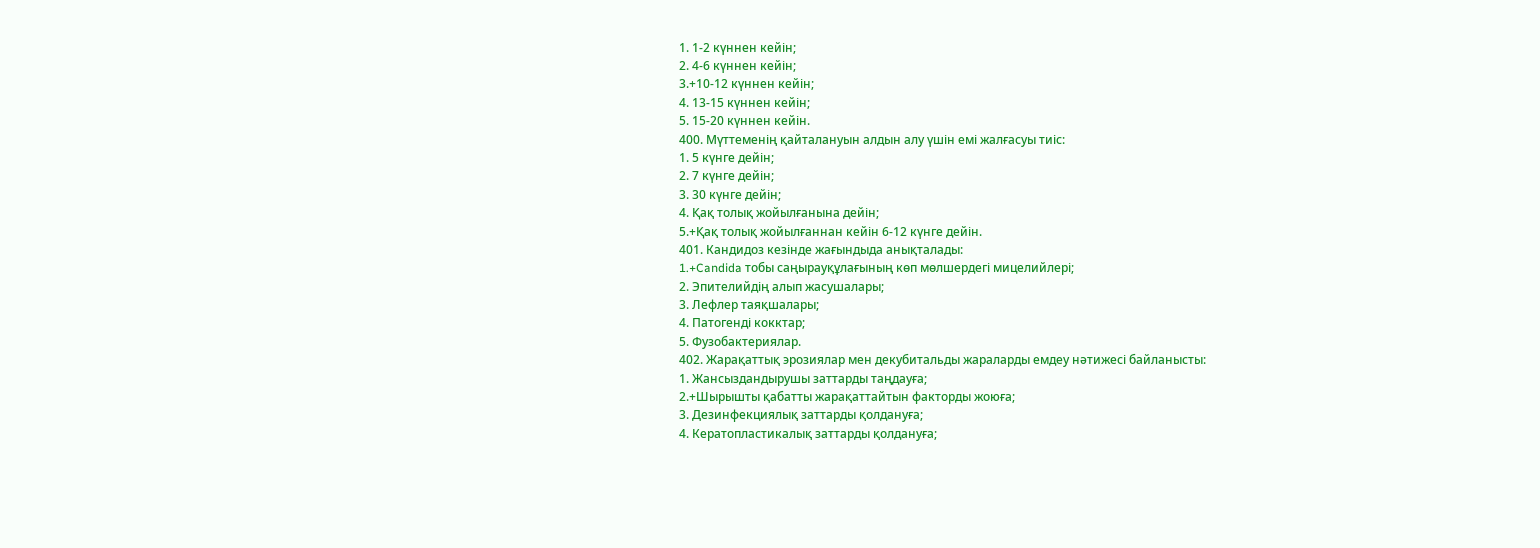1. 1-2 күннен кейін;
2. 4-6 күннен кейін;
3.+10-12 күннен кейін;
4. 13-15 күннен кейін;
5. 15-20 күннен кейін.
400. Мүттеменің қайталануын алдын алу үшін емі жалғасуы тиіс:
1. 5 күнге дейін;
2. 7 күнге дейін;
3. 30 күнге дейін;
4. Қақ толық жойылғанына дейін;
5.+Қақ толық жойылғаннан кейін 6-12 күнге дейін.
401. Кандидоз кезінде жағындыда анықталады:
1.+Candida тобы саңырауқұлағының көп мөлшердегі мицелийлері;
2. Эпителийдің алып жасушалары;
3. Лефлер таяқшалары;
4. Патогенді кокктар;
5. Фузобактериялар.
402. Жарақаттық эрозиялар мен декубитальды жараларды емдеу нәтижесі байланысты:
1. Жансыздандырушы заттарды таңдауға;
2.+Шырышты қабатты жарақаттайтын факторды жоюға;
3. Дезинфекциялық заттарды қолдануға;
4. Кератопластикалық заттарды қолдануға;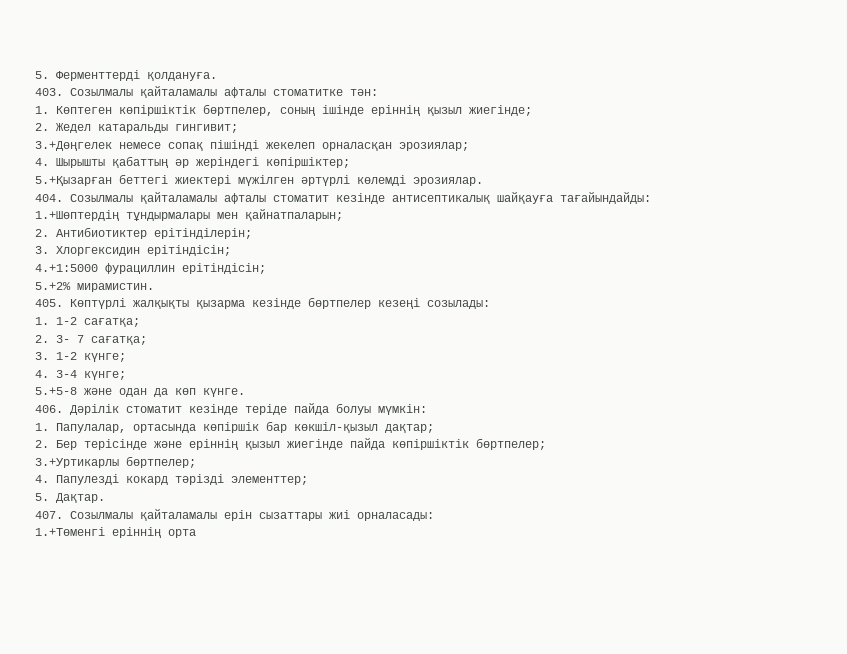5. Ферменттерді қолдануға.
403. Созылмалы қайталамалы афталы стоматитке тән:
1. Көптеген көпіршіктік бөртпелер, соның ішінде еріннің қызыл жиегінде;
2. Жедел катаральды гингивит;
3.+Дөңгелек немесе сопақ пішінді жекелеп орналасқан эрозиялар;
4. Шырышты қабаттың әр жеріндегі көпіршіктер;
5.+Қызарған беттегі жиектері мүжілген әртүрлі көлемді эрозиялар.
404. Созылмалы қайталамалы афталы стоматит кезінде антисептикалық шайқауға тағайындайды:
1.+Шөптердің тұндырмалары мен қайнатпаларын;
2. Антибиотиктер ерітінділерін;
3. Хлоргексидин ерітіндісін;
4.+1:5000 фурациллин ерітіндісін;
5.+2% мирамистин.
405. Көптүрлі жалқықты қызарма кезінде бөртпелер кезеңі созылады:
1. 1-2 сағатқа;
2. 3- 7 сағатқа;
3. 1-2 күнге;
4. 3-4 күнге;
5.+5-8 және одан да көп күнге.
406. Дәрілік стоматит кезінде теріде пайда болуы мүмкін:
1. Папулалар, ортасында көпіршік бар көкшіл-қызыл дақтар;
2. Бер терісінде және еріннің қызыл жиегінде пайда көпіршіктік бөртпелер;
3.+Уртикарлы бөртпелер;
4. Папулезді кокард тәрізді элементтер;
5. Дақтар.
407. Созылмалы қайталамалы ерін сызаттары жиі орналасады:
1.+Төменгі еріннің орта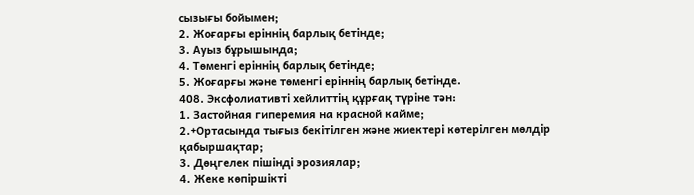сызығы бойымен;
2. Жоғарғы еріннің барлық бетінде;
3. Ауыз бұрышында;
4. Төменгі еріннің барлық бетінде;
5. Жоғарғы және төменгі еріннің барлық бетінде.
408. Эксфолиативті хейлиттің құрғақ түріне тән:
1. Застойная гиперемия на красной кайме;
2.+Ортасында тығыз бекітілген және жиектері көтерілген мөлдір қабыршақтар;
3. Дөңгелек пішінді эрозиялар;
4. Жеке көпіршікті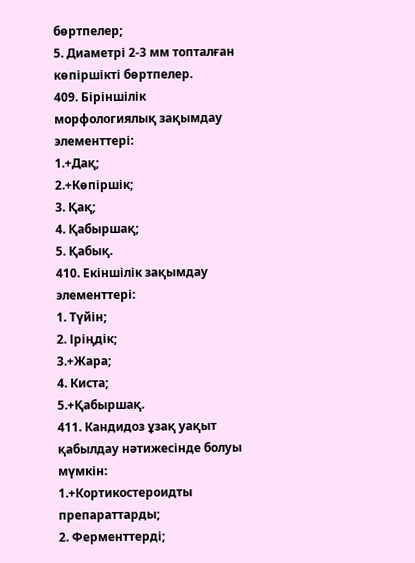бөртпелер;
5. Диаметрі 2-3 мм топталған көпіршікті бөртпелер.
409. Біріншілік морфологиялық зақымдау элементтері:
1.+Дақ;
2.+Көпіршік;
3. Қақ;
4. Қабыршақ;
5. Қабық.
410. Екіншілік зақымдау элементтері:
1. Түйін;
2. Іріңдік;
3.+Жара;
4. Киста;
5.+Қабыршақ.
411. Кандидоз ұзақ уақыт қабылдау нәтижесінде болуы мүмкін:
1.+Кортикостероидты препараттарды;
2. Ферменттерді;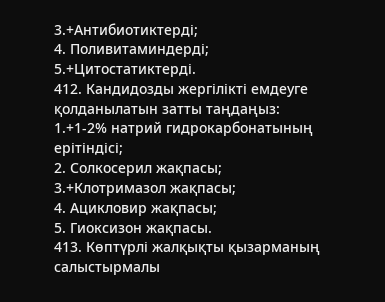3.+Антибиотиктерді;
4. Поливитаминдерді;
5.+Цитостатиктерді.
412. Кандидозды жергілікті емдеуге қолданылатын затты таңдаңыз:
1.+1-2% натрий гидрокарбонатының ерітіндісі;
2. Солкосерил жақпасы;
3.+Клотримазол жақпасы;
4. Ацикловир жақпасы;
5. Гиоксизон жақпасы.
413. Көптүрлі жалқықты қызарманың салыстырмалы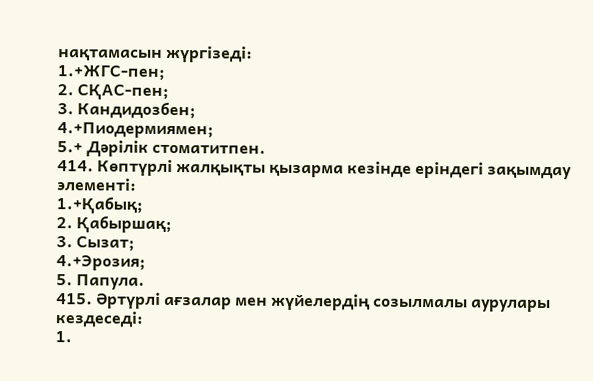нақтамасын жүргізеді:
1.+ЖГС-пен;
2. СҚАС-пен;
3. Кандидозбен;
4.+Пиодермиямен;
5.+ Дәрілік стоматитпен.
414. Көптүрлі жалқықты қызарма кезінде еріндегі зақымдау элементі:
1.+Қабық;
2. Қабыршақ;
3. Сызат;
4.+Эрозия;
5. Папула.
415. Әртүрлі ағзалар мен жүйелердің созылмалы аурулары кездеседі:
1.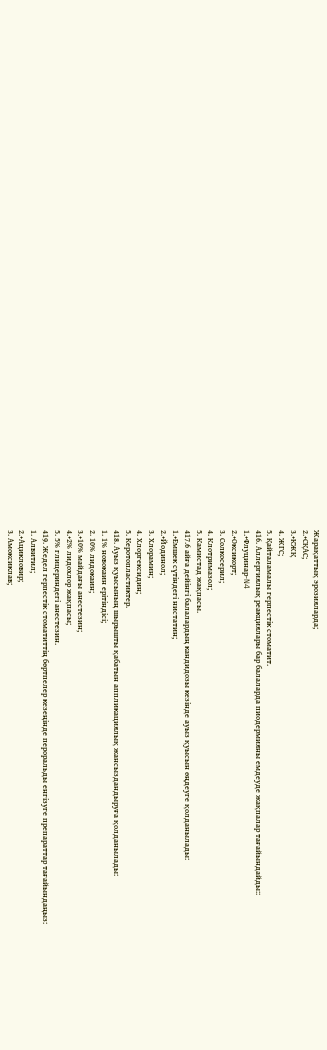Жарақаттық эрозияларда;
2.+СҚАС;
3.+КЖҚ
4. ЖГС;
5. Қайталамалы герпестік стоматит.
416. Аллергиялық реакциялары бар балаларда пиодермияны емдеуде жақпалар тағайындайды::
1.+Флуцинар-N4
2.+Оксикорт;
3. Солкосерил;
4. Клотримазол;
5. Камистад жақпасы.
417.6 айға дейінгі балалардың кандидозы кезінде ауыз қуысын өңдеуге қолданылады:
1.+Емшек сүтіндегі нистатин;
2.+Йодинол;
3. Хлорамин;
4. Хлоргексидин;
5. Керотопластиктер.
418. Ауыз қуысының шырышты қабатын аппликациялық жансыздандыруға қолданылады:
1. 1% новокаин ерітіндісі;
2. 10% лидокаин;
3.+10% майдағы анестезин;
4.+2% лидохлор жақпасы;
5. 5% глицериндегі анестезин.
419. Жедел герпестік стоматиттің бөртпелер кезеңінде пероральды енгізуге препараттар тағайындаңыз:
1. Алвитил;
2.+Ацикловир;
3. Амоксиклав;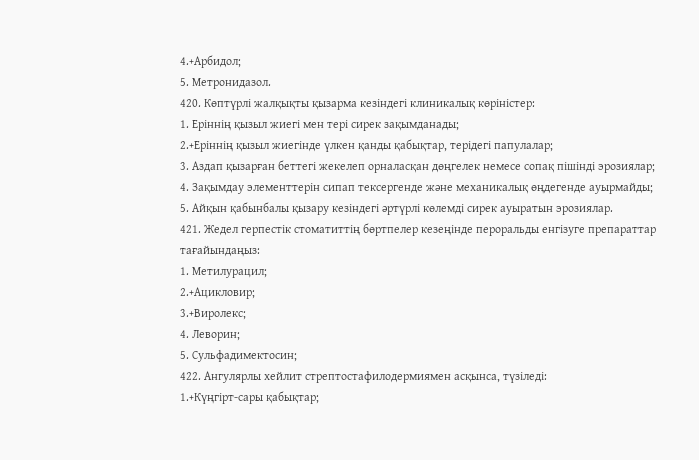4.+Арбидол;
5. Метронидазол.
420. Көптүрлі жалқықты қызарма кезіндегі клиникалық көріністер:
1. Еріннің қызыл жиегі мен тері сирек зақымданады;
2.+Еріннің қызыл жиегінде үлкен қанды қабықтар, терідегі папулалар;
3. Аздап қызарған беттегі жекелеп орналасқан дөңгелек немесе сопақ пішінді эрозиялар;
4. Зақымдау элементтерін сипап тексергенде және механикалық өңдегенде ауырмайды;
5. Айқын қабынбалы қызару кезіндегі әртүрлі көлемді сирек ауыратын эрозиялар.
421. Жедел герпестік стоматиттің бөртпелер кезеңінде пероральды енгізуге препараттар тағайындаңыз:
1. Метилурацил;
2.+Ацикловир;
3.+Виролекс;
4. Леворин;
5. Сульфадимектосин;
422. Ангулярлы хейлит стрептостафилодермиямен асқынса, түзіледі:
1.+Күңгірт-сары қабықтар;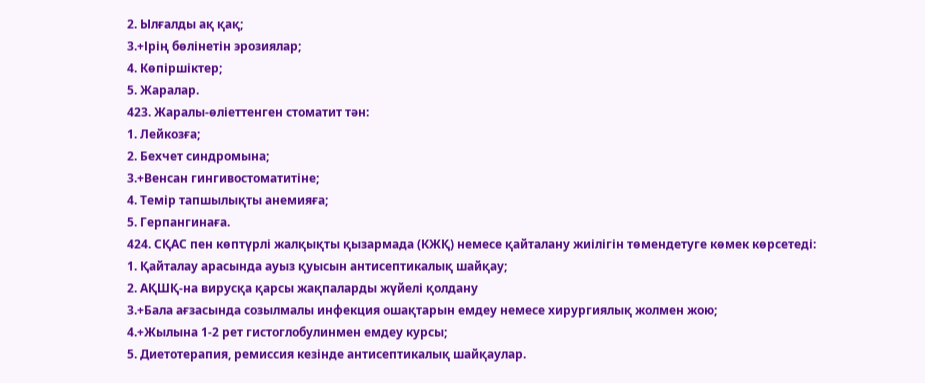2. Ылғалды ақ қақ;
3.+Ірің бөлінетін эрозиялар;
4. Көпіршіктер;
5. Жаралар.
423. Жаралы-өліеттенген стоматит тән:
1. Лейкозға;
2. Бехчет синдромына;
3.+Венсан гингивостоматитіне;
4. Темір тапшылықты анемияға;
5. Герпангинаға.
424. СҚАС пен көптүрлі жалқықты қызармада (КЖҚ) немесе қайталану жиілігін төмендетуге көмек көрсетеді:
1. Қайталау арасында ауыз қуысын антисептикалық шайқау;
2. АҚШҚ-на вирусқа қарсы жақпаларды жүйелі қолдану
3.+Бала ағзасында созылмалы инфекция ошақтарын емдеу немесе хирургиялық жолмен жою;
4.+Жылына 1-2 рет гистоглобулинмен емдеу курсы;
5. Диетотерапия, ремиссия кезінде антисептикалық шайқаулар.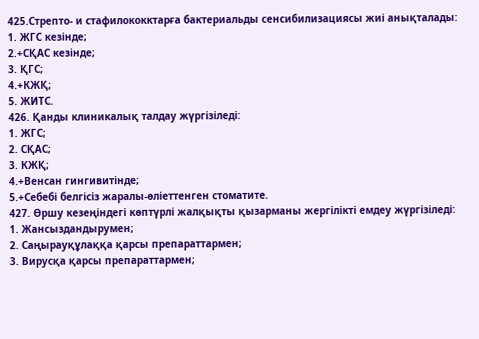425.Стрепто- и стафилококктарға бактериальды сенсибилизациясы жиі анықталады:
1. ЖГС кезінде;
2.+СҚАС кезінде;
3. ҚГС;
4.+КЖҚ;
5. ЖИТС.
426. Қанды клиникалық талдау жүргізіледі:
1. ЖГС;
2. СҚАС;
3. КЖҚ;
4.+Венсан гингивитінде;
5.+Себебі белгісіз жаралы-өліеттенген стоматите.
427. Өршу кезеңіндегі көптүрлі жалқықты қызарманы жергілікті емдеу жүргізіледі:
1. Жансыздандырумен;
2. Саңырауқұлаққа қарсы препараттармен;
3. Вирусқа қарсы препараттармен;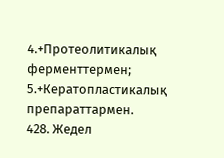4.+Протеолитикалық ферменттермен;
5.+Кератопластикалық препараттармен.
428. Жедел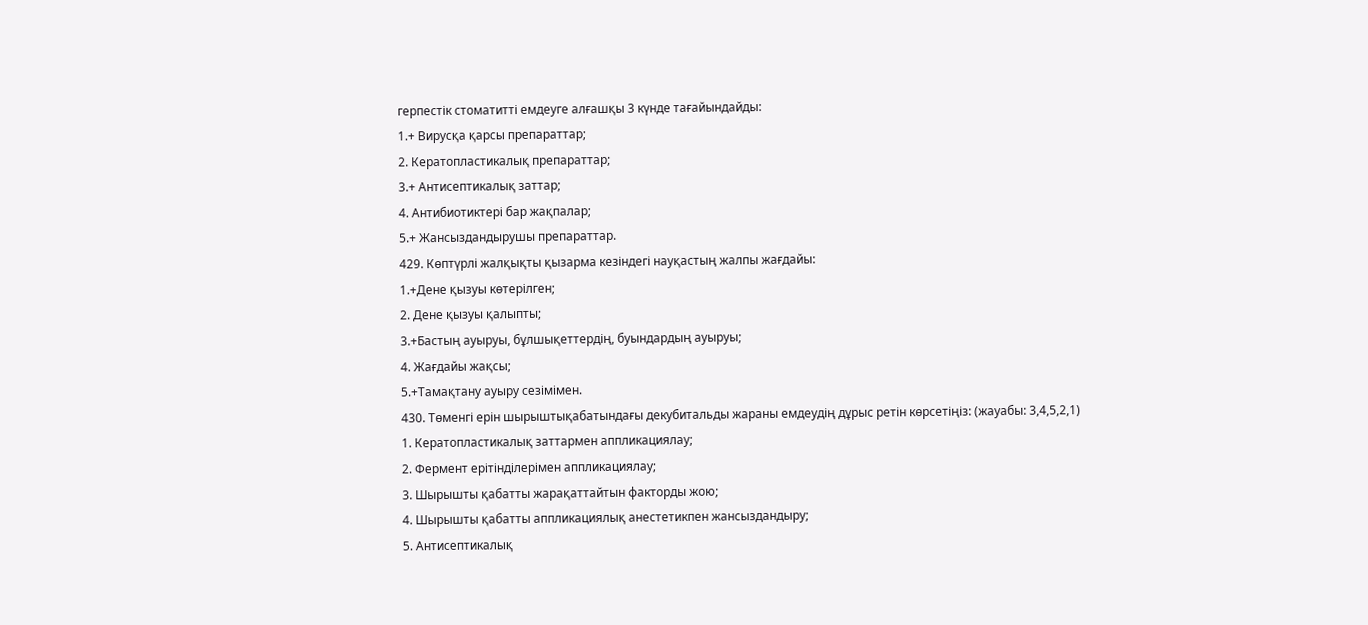герпестік стоматитті емдеуге алғашқы 3 күнде тағайындайды:
1.+ Вирусқа қарсы препараттар;
2. Кератопластикалық препараттар;
3.+ Антисептикалық заттар;
4. Антибиотиктері бар жақпалар;
5.+ Жансыздандырушы препараттар.
429. Көптүрлі жалқықты қызарма кезіндегі науқастың жалпы жағдайы:
1.+Дене қызуы көтерілген;
2. Дене қызуы қалыпты;
3.+Бастың ауыруы, бұлшықеттердің, буындардың ауыруы;
4. Жағдайы жақсы;
5.+Тамақтану ауыру сезімімен.
430. Төменгі ерін шырыштықабатындағы декубитальды жараны емдеудің дұрыс ретін көрсетіңіз: (жауабы: 3,4,5,2,1)
1. Кератопластикалық заттармен аппликациялау;
2. Фермент ерітінділерімен аппликациялау;
3. Шырышты қабатты жарақаттайтын факторды жою;
4. Шырышты қабатты аппликациялық анестетикпен жансыздандыру;
5. Антисептикалық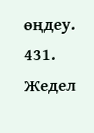өңдеу.
431. Жедел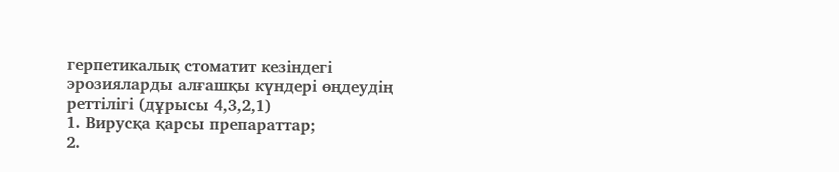герпетикалық стоматит кезіндегі эрозияларды алғашқы күндері өңдеудің реттілігі (дұрысы 4,3,2,1)
1. Вирусқа қарсы препараттар;
2.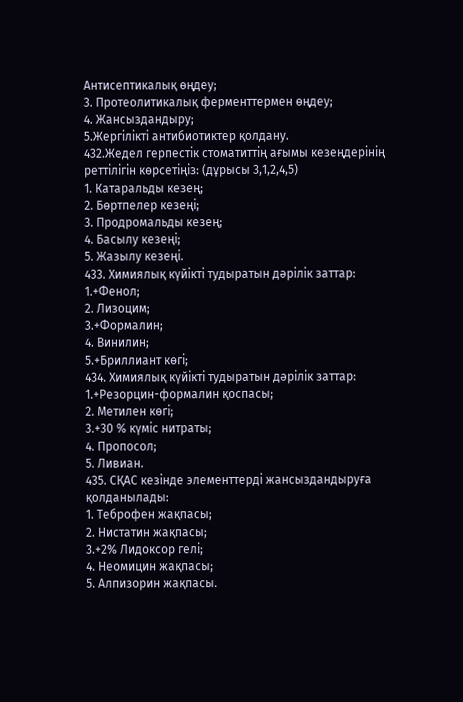Антисептикалық өңдеу;
3. Протеолитикалық ферменттермен өңдеу;
4. Жансыздандыру;
5.Жергілікті антибиотиктер қолдану.
432.Жедел герпестік стоматиттің ағымы кезеңдерінің реттілігін көрсетіңіз: (дұрысы 3,1,2,4,5)
1. Катаральды кезең;
2. Бөртпелер кезеңі;
3. Продромальды кезең;
4. Басылу кезеңі;
5. Жазылу кезеңі.
433. Химиялық күйікті тудыратын дәрілік заттар:
1.+Фенол;
2. Лизоцим;
3.+Формалин;
4. Винилин;
5.+Бриллиант көгі;
434. Химиялық күйікті тудыратын дәрілік заттар:
1.+Резорцин-формалин қоспасы;
2. Метилен көгі;
3.+30 % күміс нитраты;
4. Пропосол;
5. Ливиан.
435. СҚАС кезінде элементтерді жансыздандыруға қолданылады:
1. Теброфен жақпасы;
2. Нистатин жақпасы;
3.+2% Лидоксор гелі;
4. Неомицин жақпасы;
5. Алпизорин жақпасы.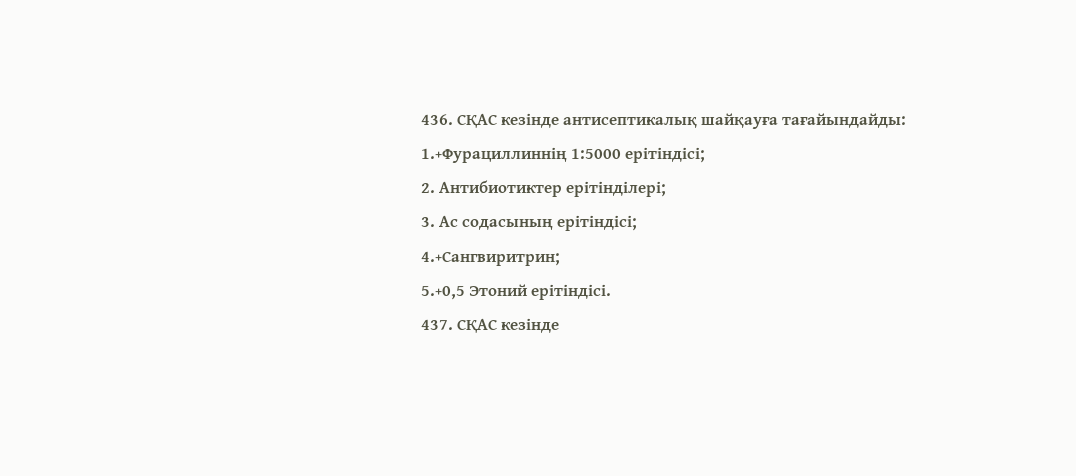436. СҚАС кезінде антисептикалық шайқауға тағайындайды:
1.+Фурациллиннің 1:5000 ерітіндісі;
2. Антибиотиктер ерітінділері;
3. Ас содасының ерітіндісі;
4.+Сангвиритрин;
5.+0,5 Этоний ерітіндісі.
437. СҚАС кезінде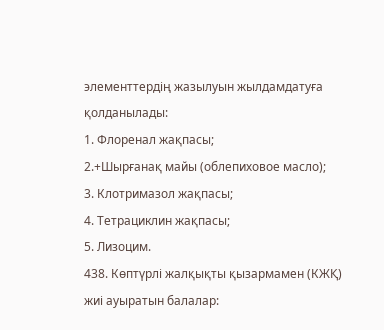элементтердің жазылуын жылдамдатуға қолданылады:
1. Флоренал жақпасы;
2.+Шырғанақ майы (облепиховое масло);
3. Клотримазол жақпасы;
4. Тетрациклин жақпасы;
5. Лизоцим.
438. Көптүрлі жалқықты қызармамен (КЖҚ) жиі ауыратын балалар: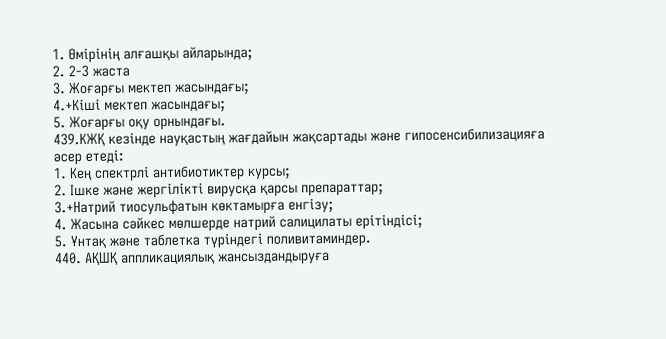1. Өмірінің алғашқы айларында;
2. 2-3 жаста
3. Жоғарғы мектеп жасындағы;
4.+Кіші мектеп жасындағы;
5. Жоғарғы оқу орнындағы.
439.КЖҚ кезінде науқастың жағдайын жақсартады және гипосенсибилизацияға әсер етеді:
1. Кең спектрлі антибиотиктер курсы;
2. Ішке және жергілікті вирусқа қарсы препараттар;
3.+Натрий тиосульфатын көктамырға енгізу;
4. Жасына сәйкес мөлшерде натрий салицилаты ерітіндісі;
5. Ұнтақ және таблетка түріндегі поливитаминдер.
440. АҚШҚ аппликациялық жансыздандыруға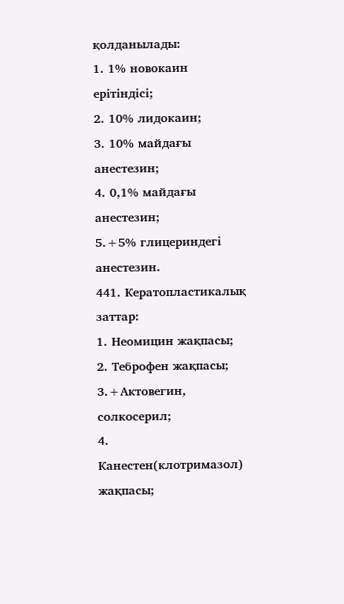қолданылады:
1. 1% новокаин ерітіндісі;
2. 10% лидокаин;
3. 10% майдағы анестезин;
4. 0,1% майдағы анестезин;
5.+5% глицериндегі анестезин.
441. Кератопластикалық заттар:
1. Неомицин жақпасы;
2. Теброфен жақпасы;
3.+Актовегин, солкосерил;
4. Канестен(клотримазол) жақпасы;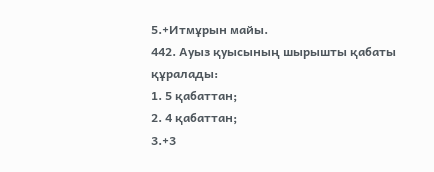5.+Итмұрын майы.
442. Ауыз қуысының шырышты қабаты құралады:
1. 5 қабаттан;
2. 4 қабаттан;
3.+3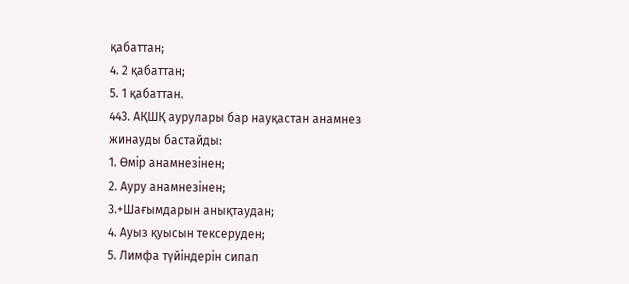қабаттан;
4. 2 қабаттан;
5. 1 қабаттан.
443. АҚШҚ аурулары бар науқастан анамнез жинауды бастайды:
1. Өмір анамнезінен;
2. Ауру анамнезінен;
3.+Шағымдарын анықтаудан;
4. Ауыз қуысын тексеруден;
5. Лимфа түйіндерін сипап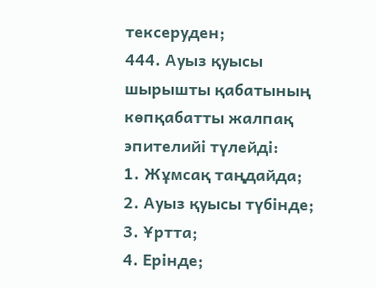тексеруден;
444. Ауыз қуысы шырышты қабатының көпқабатты жалпақ эпителийі түлейді:
1. Жұмсақ таңдайда;
2. Ауыз қуысы түбінде;
3. Ұртта;
4. Ерінде;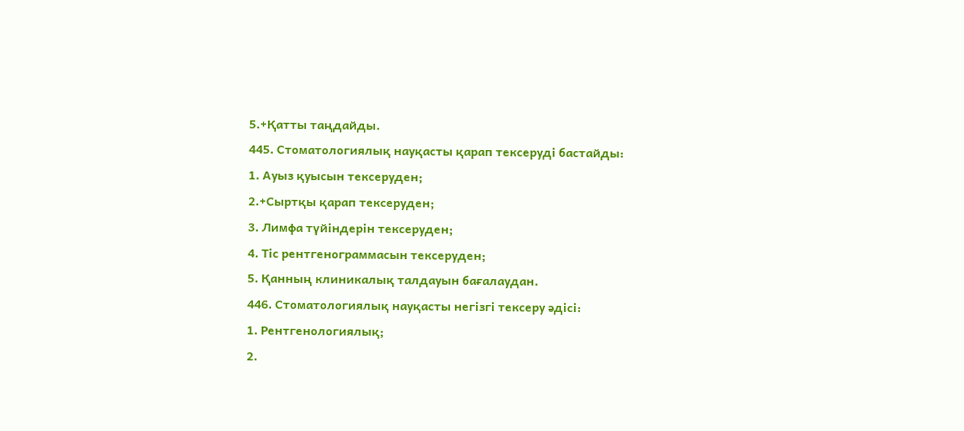5.+Қатты таңдайды.
445. Стоматологиялық науқасты қарап тексеруді бастайды:
1. Ауыз қуысын тексеруден;
2.+Сыртқы қарап тексеруден;
3. Лимфа түйіндерін тексеруден;
4. Тіс рентгенограммасын тексеруден;
5. Қанның клиникалық талдауын бағалаудан.
446. Стоматологиялық науқасты негізгі тексеру әдісі:
1. Рентгенологиялық;
2.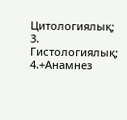Цитологиялық;
3. Гистологиялық;
4.+Анамнез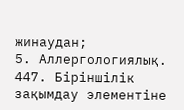жинаудан;
5. Аллергологиялық.
447. Біріншілік зақымдау элементіне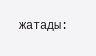жатады: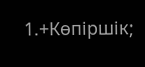1.+Көпіршік;